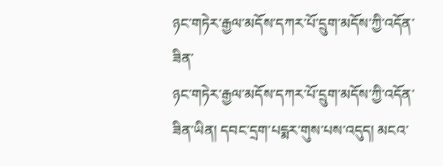ཉང་གཏེར་རྒྱལ་མདོས་དཀར་པོ་དྲུག་མདོས་ཀྱི་འདོན་ཟིན་
ཉང་གཏེར་རྒྱལ་མདོས་དཀར་པོ་དྲུག་མདོས་ཀྱི་འདོན་ཟིན་ཡིན། དབང་དྲག་པདྨར་གུས་པས་འདུད། མངའ་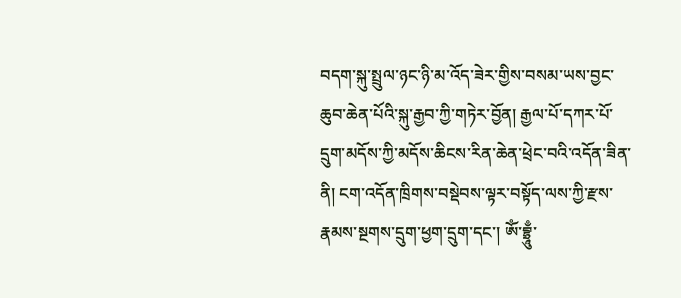བདག་སྐུ་སྤྲུལ་ཉང་ཉི་མ་འོད་ཟེར་གྱིས་བསམ་ཡས་བྱང་ཆུབ་ཆེན་པོའི་སྐུ་རྒྱབ་ཀྱི་གཏེར་བྱོན། རྒྱལ་པོ་དཀར་པོ་དྲུག་མདོས་ཀྱི་མདོས་ཆིངས་རིན་ཆེན་ཕྲེང་བའི་འདོན་ཟིན་ནི། ངག་འདོན་ཁྲིགས་བསྡེབས་ལྟར་བསྟོད་ལས་ཀྱི་རྫས་རྣམས་སྔགས་དྲུག་ཕྱག་དྲུག་དང་། ཨོཾ་བྷྲཱུྃ་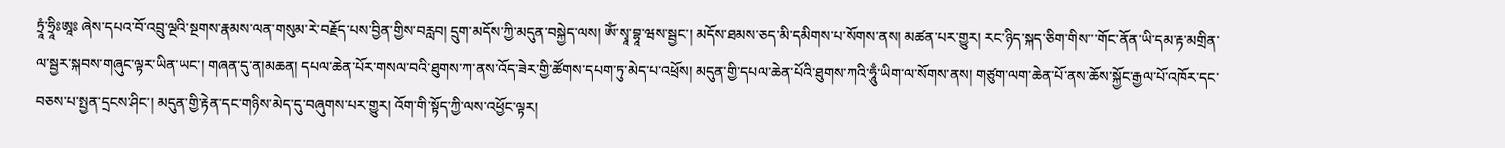ཏྲཱཾ་ཧྲཱིཿཨཱཿ ཞེས་དཔའ་བོ་འབྲུ་ལྔའི་སྔགས་རྣམས་ལན་གསུམ་རེ་བརྗོད་པས་བྱིན་གྱིས་བརླབ། དྲུག་མདོས་ཀྱི་མདུན་བསྐྱེད་ལས། ཨོཾ་སྭཱ་བྷཱ་ཝས་སྦྱང་། མདོས་ཐམས་ཅད་མི་དམིགས་པ་སོགས་ནས། མཚན་པར་གྱུར། རང་ཉིད་སྐད་ཅིག་གིས་་་གོང་ནོན་ཡི་དམ་རྟ་མགྲིན་ལ་སྦྱར་སྐབས་གཞུང་ལྟར་ཡིན་ཡང་། གཞན་དུ་ན།མཆན། དཔལ་ཆེན་པོར་གསལ་བའི་ཐུགས་ཀ་ནས་འོད་ཟེར་གྱི་ཚོགས་དཔག་ཏུ་མེད་པ་འཕྲོས། མདུན་གྱི་དཔལ་ཆེན་པོའི་ཐུགས་ཀའི་ཧཱུྃ་ཡིག་ལ་སོགས་ནས། གཙུག་ལག་ཆེན་པོ་ནས་ཆོས་སྐྱོང་རྒྱལ་པོ་འཁོར་དང་བཅས་པ་སྤྱན་དྲངས་ཤིང་། མདུན་གྱི་རྟེན་དང་གཉིས་མེད་དུ་བཞུགས་པར་གྱུར། འོག་གི་སྟོད་ཀྱི་ལས་འཕྱོང་ལྟར།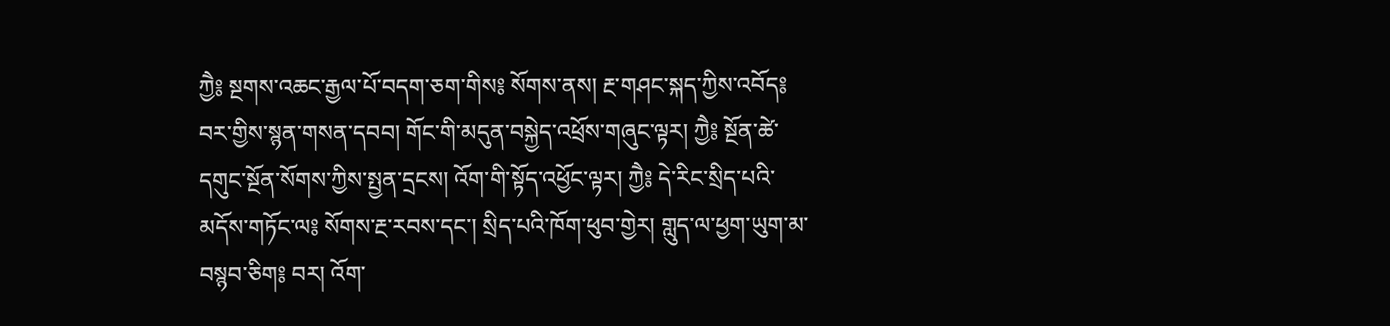ཀྱཻ༔ སྔགས་འཆང་རྒྱལ་པོ་བདག་ཅག་གིས༔ སོགས་ནས། རྔ་གཤང་སྐད་ཀྱིས་འབོད༔ བར་གྱིས་སྙན་གསན་དབབ། གོང་གི་མདུན་བསྐྱེད་འཕྲོས་གཞུང་ལྟར། ཀྱཻ༔ སྔོན་ཚེ་དགུང་སྔོན་སོགས་ཀྱིས་སྤྱན་དྲངས། འོག་གི་སྟོད་འཕྱོང་ལྟར། ཀྱཻ༔ དེ་རིང་སྲིད་པའི་མདོས་གཏོང་ལ༔ སོགས་རྔ་རབས་དང་། སྲིད་པའི་ཁོག་ཕུབ་གྱེར། གླུད་ལ་ཕྱག་ཡུག་མ་བསྙབ་ཅིག༔ བར། འོག་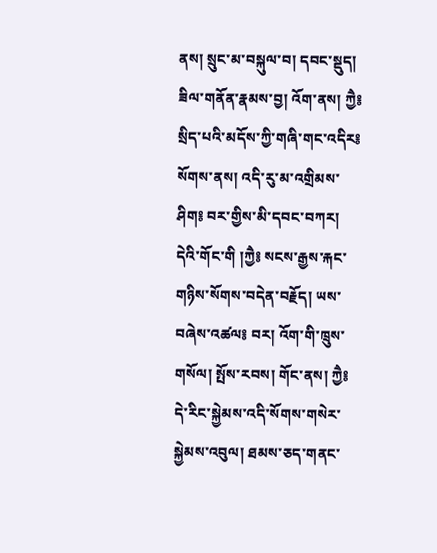ནས། སྲུང་མ་བསྐུལ་བ། དབང་སྡུད། ཟིལ་གནོན་རྣམས་བྱ། འོག་ནས། ཀྱཻ༔ སྲིད་པའི་མདོས་ཀྱི་གཞི་གང་འདིར༔ སོགས་ནས། འདི་རུ་མ་འགྲིམས་ཤིག༔ བར་གྱིས་མི་དབང་བཀར། དེའི་གོང་གི །ཀྱཻ༔ སངས་རྒྱས་རྐང་གཉིས་སོགས་བདེན་བརྗོད། ཡས་བཞེས་འཚལ༔ བར། འོག་གི་ཁྲུས་གསོལ། སྤོས་རབས། གོང་ནས། ཀྱཻ༔ དེ་རིང་སྐྱེམས་འདི་སོགས་གསེར་སྐྱེམས་འབུལ། ཐམས་ཅད་གནང་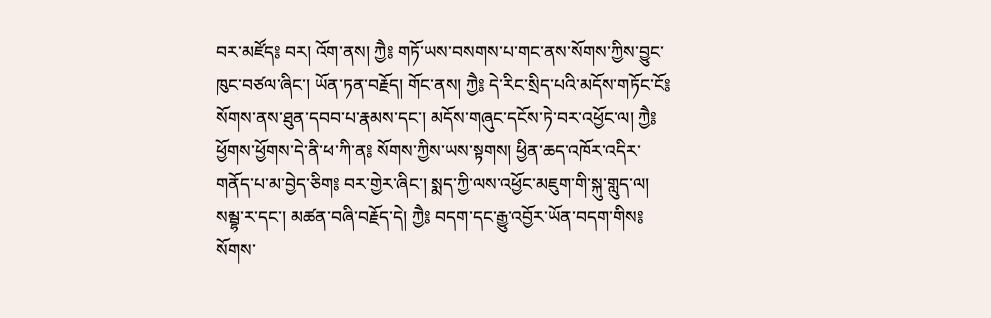བར་མཛོད༔ བར། འོག་ནས། ཀྱཻ༔ གཏོ་ཡས་བསགས་པ་གང་ནས་སོགས་ཀྱིས་བྱུང་ཁུང་བཙལ་ཞིང་། ཡོན་ཏན་བརྗོད། གོང་ནས། ཀྱཻ༔ དེ་རིང་སྲིད་པའི་མདོས་གཏོང་ངོ༔ སོགས་ནས་ཐུན་དབབ་པ་རྣམས་དང་། མདོས་གཞུང་དངོས་ཏེ་བར་འཕྱོང་ལ། ཀྱཻ༔ ཕྱོགས་ཕྱོགས་དེ་ནི་ཕ་ཀི་ན༔ སོགས་ཀྱིས་ཡས་སྟགས། ཕྱིན་ཆད་འཁོར་འདིར་གནོད་པ་མ་བྱེད་ཅིག༔ བར་གྱེར་ཞིང་། སྨད་ཀྱི་ལས་འཕྱོང་མཇུག་གི་སྐུ་གླུད་ལ། སམྦྷ་ར་དང་། མཚན་བཞི་བརྗོད་དེ། ཀྱཻ༔ བདག་དང་རྒྱུ་འབྱོར་ཡོན་བདག་གིས༔ སོགས་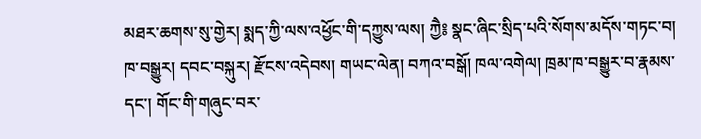མཐར་ཆགས་སུ་གྱེར། སྨད་ཀྱི་ལས་འཕྱོང་གི་དཀྱུས་ལས། ཀྱཻ༔ སྣང་ཞིང་སྲིད་པའི་སོགས་མདོས་གཏང་བ། ཁ་བསྒྱུར། དབང་བསྐུར། རྫོངས་འདེབས། གཡང་ལེན། བཀའ་བསྒོ། ཁལ་འགེལ། ཁྲམ་ཁ་བསྒྱུར་བ་རྣམས་དང་། གོང་གི་གཞུང་བར་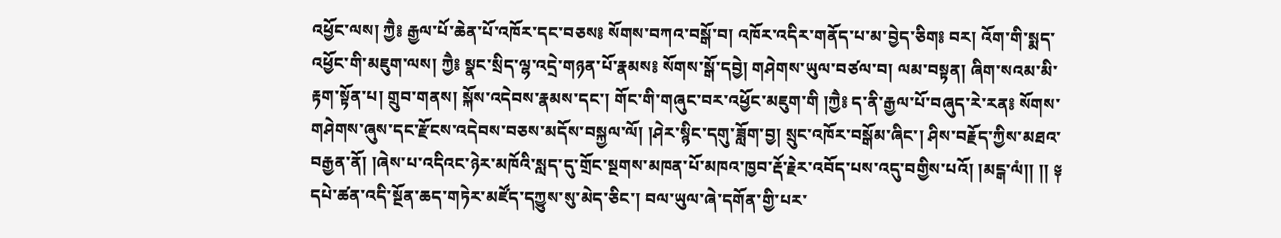འཕྱོང་ལས། ཀྱཻ༔ རྒྱལ་པོ་ཆེན་པོ་འཁོར་དང་བཅས༔ སོགས་བཀའ་བསྒོ་བ། འཁོར་འདིར་གནོད་པ་མ་བྱེད་ཅིག༔ བར། འོག་གི་སྨད་འཕྱོང་གི་མཇུག་ལས། ཀྱཻ༔ སྣང་སྲིད་ལྷ་འདྲེ་གཉན་པོ་རྣམས༔ སོགས་སྒོ་དབྱེ། གཤེགས་ཡུལ་བཙལ་བ། ལམ་བསྟན། ཞིག་སའམ་མི་རྟག་སྟོན་པ། གྲུབ་གནས། སྐོས་འདེབས་རྣམས་དང་། གོང་གི་གཞུང་བར་འཕྱོང་མཇུག་གི །ཀྱཻ༔ ད་ནི་རྒྱལ་པོ་བཞུད་རེ་རན༔ སོགས་གཤེགས་ཞུས་དང་རྫོངས་འདེབས་བཅས་མདོས་བསྐྱལ་ལོ། །ཤེར་སྙིང་དགུ་ཟློག་བྱ། སྲུང་འཁོར་བསྒོམ་ཞིང་། ཤིས་བརྗོད་ཀྱིས་མཐའ་བརྒྱན་ནོ། །ཞེས་པ་འདིའང་ཉེར་མཁོའི་སླད་དུ་གྲོང་སྔགས་མཁན་པོ་མཁའ་ཁྱབ་རྡོ་རྗེར་འབོད་པས་འདུ་བགྱིས་པའོ། །མངྒ་ལཾ།། །། ༈ དཔེ་ཚན་འདི་སྔོན་ཆད་གཏེར་མཛོད་དཀྱུས་སུ་མེད་ཅིང་། བལ་ཡུལ་ཞེ་དགོན་གྱི་པར་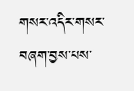གསར་འདིར་གསར་བཞག་བྱས་པས་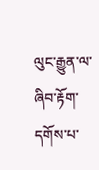ལུང་རྒྱུན་ལ་ཞིབ་རྟོག་དགོས་པ་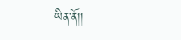ཡིན་ནོ།།